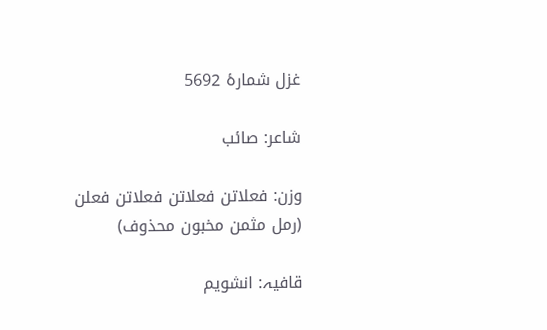غزل شمارهٔ 5692

شاعر: صائب

وزن: فعلاتن فعلاتن فعلاتن فعلن (رمل مثمن مخبون محذوف)

قافیہ: انشویم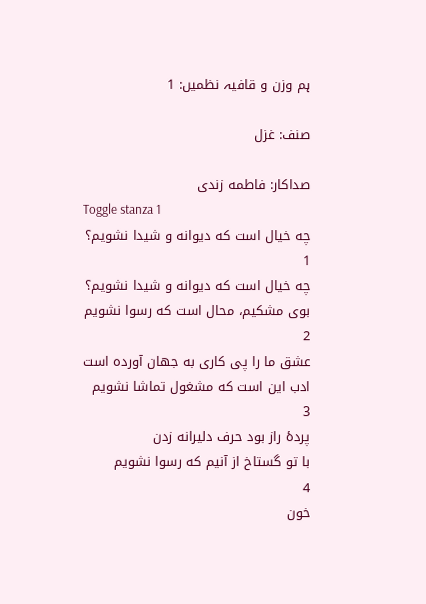ہم وزن و قافیہ نظمیں: 1

صنف: غزل

صداکار: فاطمه زندی
Toggle stanza 1
چه خیال است که دیوانه و شیدا نشویم؟
1
چه خیال است که دیوانه و شیدا نشویم؟
بوی مشکیم، محال است که رسوا نشویم
2
عشق ما را پی کاری به جهان آورده است
ادب این است که مشغول تماشا نشویم
3
پردهٔ راز بود حرف دلیرانه زدن
با تو گستاخ از آنیم که رسوا نشویم
4
خون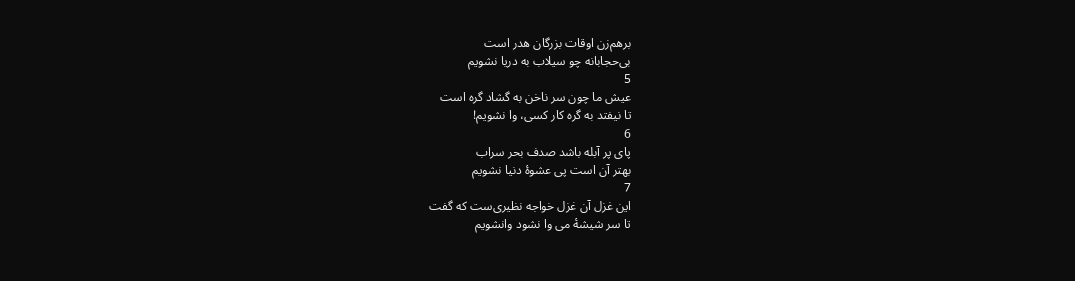برهم‌زن اوقات بزرگان هدر است
بی‌حجابانه چو سیلاب به دریا نشویم
5
عیش ما چون سر ناخن به گشاد گره است
تا نیفتد به گره کار کسی، وا نشویم!
6
پای پر آبله باشد صدف بحر سراب
بهتر آن است پی عشوهٔ دنیا نشویم
7
این غزل آن غزل خواجه نظیری‌ست که گفت
تا سر شیشهٔ می وا نشود وانشویم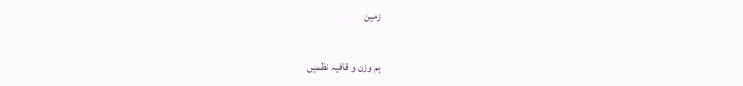زمین

ہم وزن و قافیہ نظمیں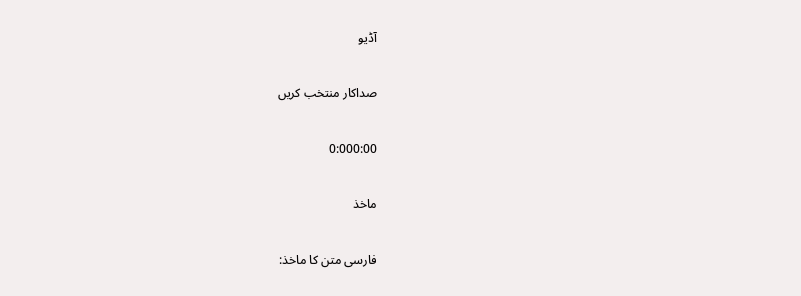آڈیو

صداکار منتخب کریں

0:000:00

ماخذ

فارسی متن کا ماخذ: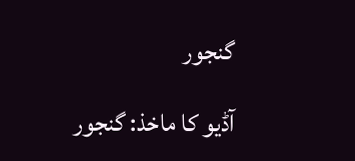گنجور

آڈیو کا ماخذ: گنجور